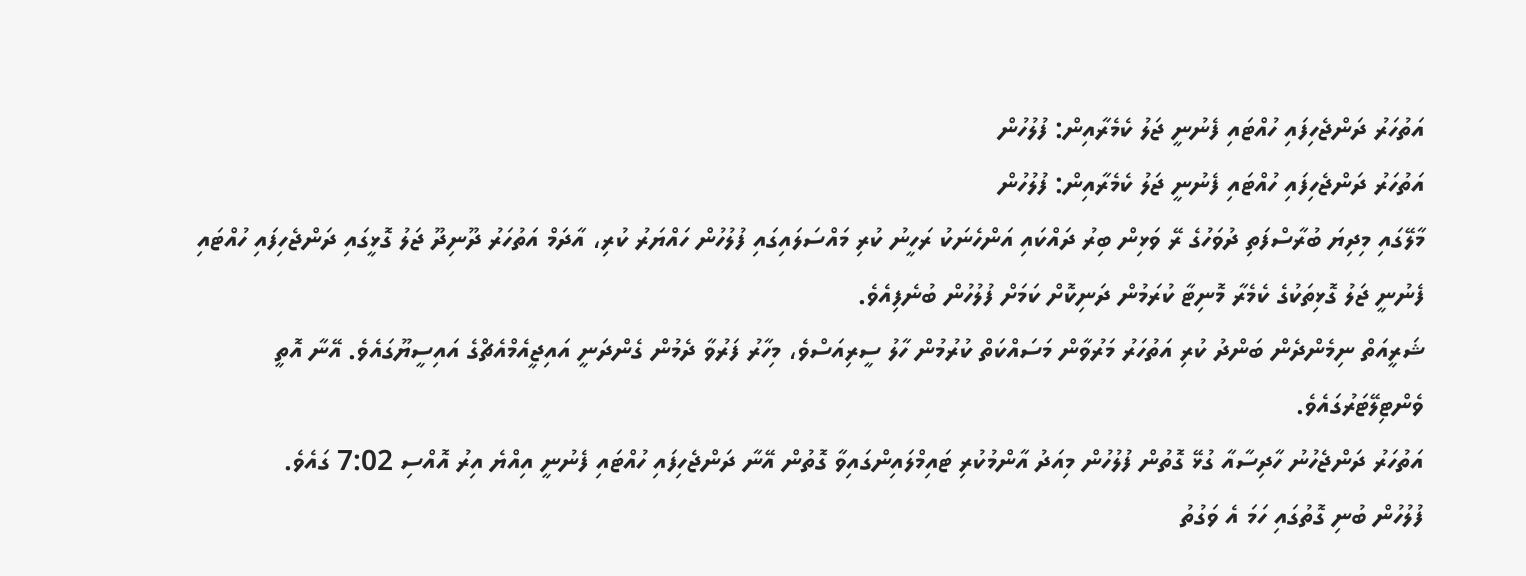އަތުހަރު ދަންޖެހިފައި ހުއްޓައި ފެނުނީ ޖަލު ކެމެރާއިން: ފުލުހުން
އަތުހަރު ދަންޖެހިފައި ހުއްޓައި ފެނުނީ ޖަލު ކެމެރާއިން: ފުލުހުން
މާލޭގައި މިދިޔަ ބުރާސްފަތި ދުވަހުގެ ރޭ ވަޅިން ބިރު ދައްކައި އަންހެނަކު ރަހީނު ކުރި މައްސަލައިގައި ފުލުހުން ހައްޔަރު ކުރި، އާދަމް އަތުހަރު ދޫނިދޫ ޖަލު ގޮޅީގައި ދަންޖެހިފައި ހުއްޓައި ފެނުނީ ޖަލު ގޮޅިތަކުގެ ކެމެރާ މޮނިޓާ ކުރަމުން ދަނިކޮށް ކަމަށް ފުލުހުން ބުނެފިއެވެ.
ޝަރީއަތް ނިމެންދެން ބަންދު ކުރި އަތުހަރު މަރުވާން މަސައްކަތް ކުރުމުން ހާލު ސީރިއަސްވެ، މިހާރު ފަރުވާ ދެމުން ގެންދަނީ އައިޖީއެމްއެޗްގެ އައިސީޔޫގައެވެ. އޭނާ އޮތީ ވެންޓިލޭޓަރުގައެވެ.
އަތުހަރު ދަންޖެހުނު ހާދިސާއާ ގުޅޭ ގޮތުން ފުލުހުން މިއަދު އާންމުކުރި ޓައިމްލައިންގައިވާ ގޮތުން އޭނާ ދަންޖެހިފައި ހުއްޓައި ފެނުނީ އިއްޔެ އިރު އޮއްސި 7:02 ގައެވެ.
ފުލުހުން ބުނި ގޮތުގައި ހަމަ އެ ވަގުތު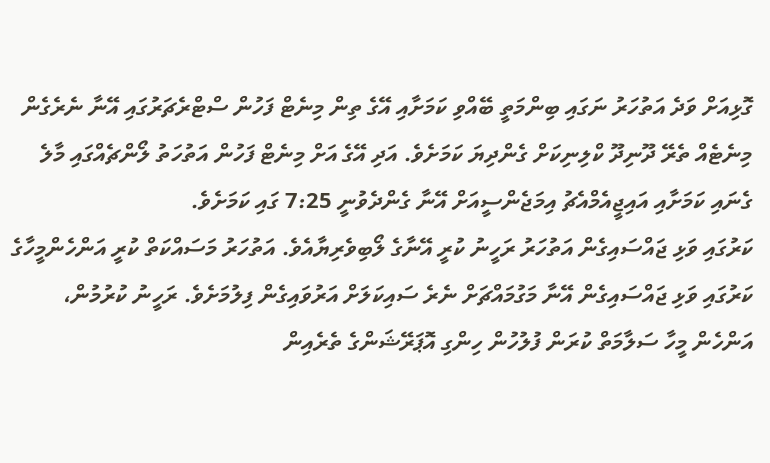ގޮޅިއަށް ވަދެ އަތުހަރު ނަގައި ބިންމަތީ ބޭއްވި ކަމަށާއި އޭގެ ތިން މިނެޓް ފަހުން ސްޓްރެޗަރުގައި އޭނާ ނެރެގެން މިނެޓެއް ތެރޭ ދޫނިދޫ ކްލިނިކަށް ގެންދިޔަ ކަމަށެވެ. އަދި އޭގެ އަށް މިނެޓް ފަހުން އަތުހަތު ލޯންޗެއްގައި މާލެ ގެނައި ކަމަށާއި އައިޖީއެމްއެޗު އިމަޖެންސީއަށް އޭނާ ގެންދެވުނީ 7:25 ގައި ކަމަށެވެ.
ކަރުގައި ވަޅި ޖައްސައިގެން އަތުހަރު ރަހީނު ކުރީ އޭނާގެ ލޯބިވެރިޔާއެވެ. އަތުހަރު މަސައްކަތް ކުރީ އަންހެންމީހާގެ ކަރުގައި ވަޅި ޖައްސައިގެން އޭނާ މަގުމައްޗަށް ނެރެ ސައިކަލަށް އަރުވައިގެން ފިލުމަށެވެ. ރަހީނު ކުރުމުން، އަންހެން މީހާ ސަލާމަތް ކުރަން ފުލުހުން ހިންގި އޮޕަރޭޝަންގެ ތެރެއިން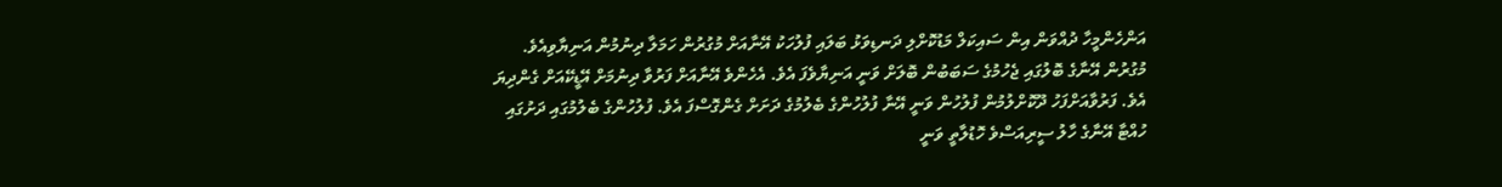އަންހެންމީހާ ދުއްވަން އިން ސައިކަލް މަޑުކޮށްލި ދަނޑިވަޅު ބަލައި ފުލުހަކު އޭނާއަށް މުގުރުން ހަމަލާ ދިނުމުން އަނިޔާވިއެވެ.
މުގުރުން އޭނާގެ ބޮލުގައި ޖެހުމުގެ ސަބަބުން ބޮލަށް ވަނީ އަނިޔާވެފަ އެވެ. އެހެންވެ އޭނާއަށް ފަރުވާ ދިނުމަށް އޭޑީކޭއަށް ގެންދިޔަ އެވެ. ފަރުވާއަށްފަހު ދޫކޮށްލުމުން ފުލުހުން ވަނީ އޭނާ ފުލުހުންގެ ބެލުމުގެ ދަށަށް ގެންގޮސްފަ އެވެ. ފުލުހުންގެ ބެލުމުގައި ދަށުގައި ހުއްޓާ އޭނާގެ ހާލު ސީރިއަސްވެ ހޮޑުލާތީ ވަނީ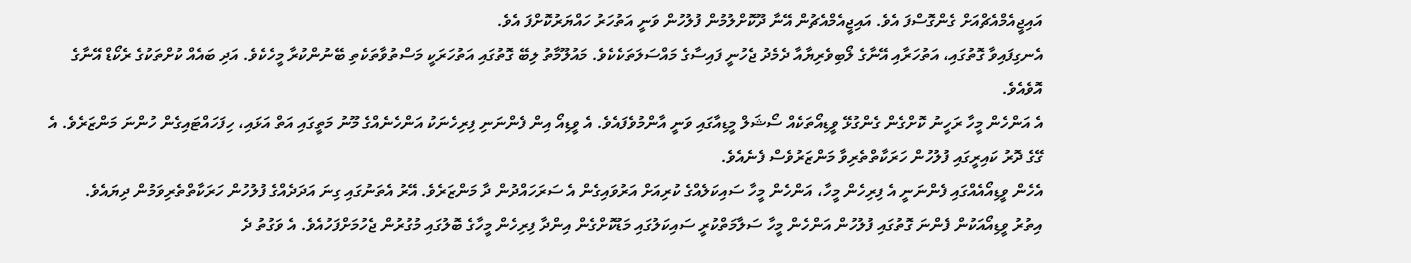އައިޖީއެމްއެޗްއަށް ގެންގޮސްފަ އެވެ. އައިޖީއެމްއެޗުން އޭނާ ދޫކޮށްލުމުން ފުލުހުން ވަނީ އަތުހަރު ހައްޔަރުކޮށްފަ އެވެ.
އެނގިފައިވާ ގޮތުގައި، އަތުހަރާއި އޭނާގެ ލޯބިވެރިޔާއާ ދެމެދު ޖެހުނީ ފައިސާގެ މައްސަލަތަކެކެވެ. މައުލޫމާތު ލިބޭ ގޮތުގައި އަތުހަރަކީ މަސްތުވާތަކެތި ބޭނުންކުރާ މީހެކެވެ. އަދި ބައެއް ކުށްތަކުގެ ރެކޯޑް އޭނާގެ އޮވެއެވެ.
އެ އަންހެން މީހާ ރަހީނު ކޮށްގެން ގެންގުޅޭ ވީޑިއޯތަކެއް ސޯޝަލް މީޑިއާގައި ވަނީ އާންމުވެފައެވެ. އެ ވީޑިއޯ އިން ފެންނަނި ފިރިހެނަކު އަންހެނެއްގެ މޫނު މަތީގައި އަތް އަޅައި، ހިފަހައްޓައިގެން ހުންނަ މަންޒަރެވެ. އެ ގޭގެ ދޮރު ކައިރީގައި ފުލުހުން ހަރަކާތްތެރިވާ މަންޒަރުވެސް ފެނެއެވެ.
އެހެން ވީޑިއޯއެއްގައި ފެންނަނީ އެ ފިރިހެން މީހާ، އަންހެން މީހާ ސައިކަލެއްގެ ކުރިއަށް އަރުވައިގެން އެ ސަރަހައްދުން ދާ މަންޒަރެވެ. އޭރު އެތަނުގައި ގިނަ އަދަދެއްގެ ފުލުހުން ހަރަކާތްތެރިވަމުން ދިޔައެވެ.
އިތުރު ވީޑިއޯއަކުން ފެންނަ ގޮތުގައި ފުލުހުން އަންހެން މީހާ ސަލާމަތްކުރީ ސައިކަލުގައި މަޑުކޮށްގެން އިންދާ ފިރިހެން މީހާގެ ބޮލުގައި މުގުރުން ޖެހުމަށްފަހުއެވެ. އެ ވަގުތު ދެ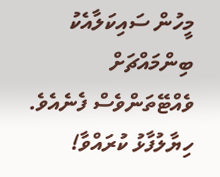މީހުން ސައިކަލާއެކު ބިންމައްޗަށް ވެއްޓޭތަންވެސް ފެނެއެވެ.
ހިޔާލުފާޅު ކުރައްވާ!